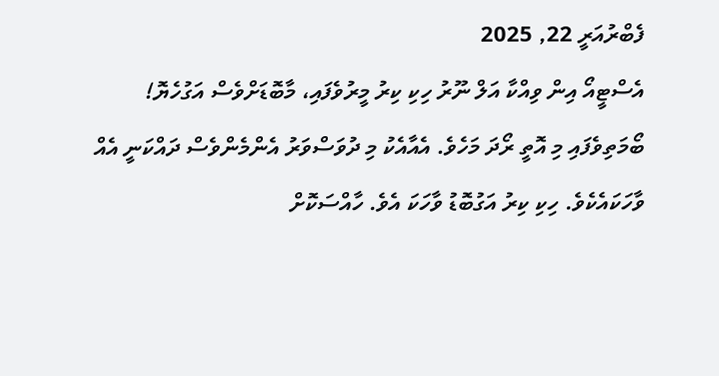ފެބްރުއަރީ 22, 2025
އެސްޓީއޯ އިން ވިއްކާ އަލް ނޫރު ހިކި ކިރު މީރުވެފައި، މާބޮޑަށްވެސް އަގުހެޔޮ!
ބޯމަތިވެފައި މި އޮތީ ރޯދަ މަހެވެ. އެއާއެކު މި ދުވަސްވަރު އެންމެންވެސް ދައްކަނީ އެއް ވާހަކައެކެވެ. ހިކި ކިރު އަގުބޮޑު ވާހަކަ އެވެ. ހާއްސަކޮށް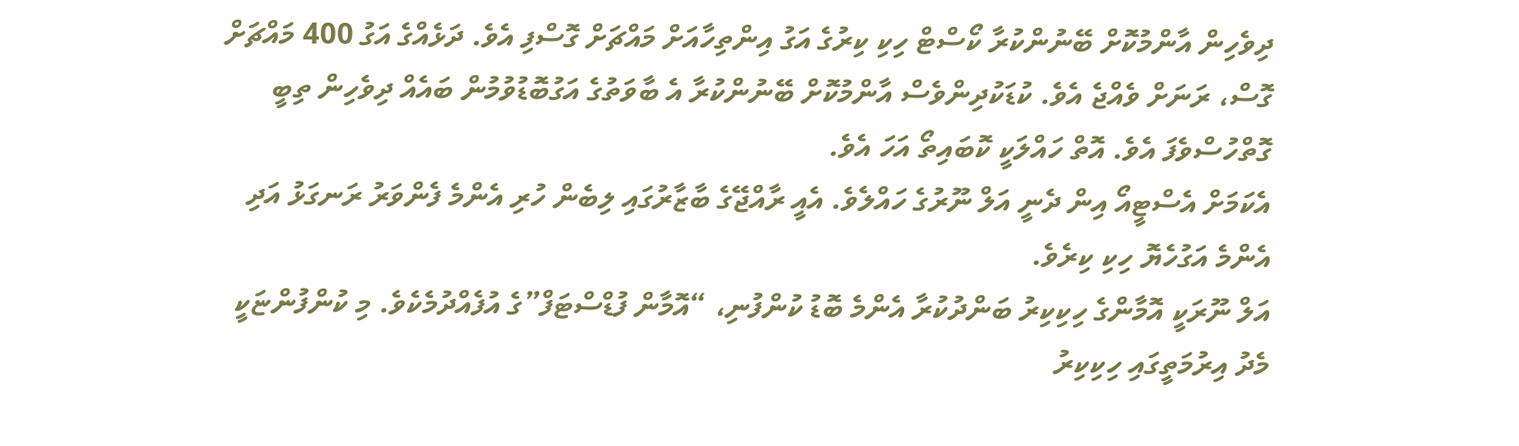ދިވެހިން އާންމުކޮށް ބޭނުންކުރާ ކޯސްޓް ހިކި ކިރުގެ އަގު އިންތިހާއަށް މައްޗަށް ގޮސްފި އެވެ. ދަޅެއްގެ އަގު 400 މައްޗަށް ގޮސް، ރަނަށް ވެއްޖެ އެވެ. ކުޑަކުދިންވެސް އާންމުކޮށް ބޭނުންކުރާ އެ ބާވަތުގެ އަގުބޮޑުވުމުން ބައެއް ދިވެހިން ތިބީ ގޮތްހުސްވެފަ އެވެ. އޮތް ހައްލަކީ ކޮބައިތޯ އަހަ އެވެ.
އެކަމަށް އެސްޓީއޯ އިން ދެނީ އަލް ނޫރުގެ ހައްލެވެ. އެއީ ރާއްޖޭގެ ބާޒާރުގައި ލިބެން ހުރި އެންމެ ފެންވަރު ރަނގަޅު އަދި އެންމެ އަގުހެޔޮ ހިކި ކިރެވެ.
އަލް ނޫރަކީ އޮމާންގެ ހިކިކިރު ބަންދުކުރާ އެންމެ ބޮޑު ކުންފުނި، “އޮމާން ފުޑްސްޓަފް”ގެ އުފެއްދުމެކެވެ. މި ކުންފުންޏަކީ މެދު އިރުމަތީގައި ހިކިކިރު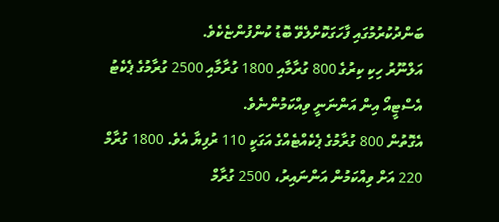ބަންދުކުރުމުގައި ފާހަގަކޮށްލެވޭ ބޮޑު ކުންފުންޏެކެވެ.
އަލްނޫރު ހިކި ކިރުގެ 800 ގުރާމާއި 1800 ގުރާމާއި 2500 ގުރާމުގެ ޕެކެޓު އެސްޓީއޯ އިން އަންނަނީ ވިއްކަމުންނެވެ.
އެގޮތުން 800 ގުރާމުގެ ޕެކެއްޓެއްގެ އަގަކީ 110 ރުފިޔާ އެވެ. 1800 ގުރާމް 220 އަށް ވިއްކަމުން އަންނައިރު، 2500 ގުރާމް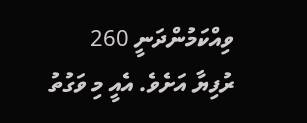ވިއްކަމުންދަނީ 260 ރުފިޔާ އަށެވެ. އެއީ މި ވަގުތު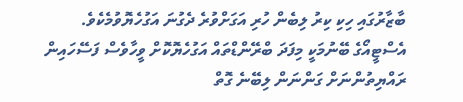ބާޒާރުގައި ހިކި ކިރު ލިބެން ހުރި އަގަށްވުރެ ދެގުނަ އަގުހެޔޮވުމެކެވެ.
އެސްޓީއޯގެ ބޭނުމަކީ މިފަދަ ބްރޭންޑްތައް އަގުހެޔޮކޮށް ވީހާވެސް ފަސޭހައިން ރައްޔިތުންނަށް ގަންނަން ލިބޭނެ ގޮތް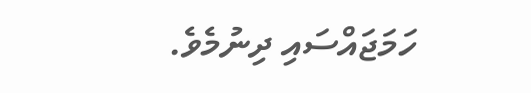ހަމަޖައްސައި ދިނުމެވެ.